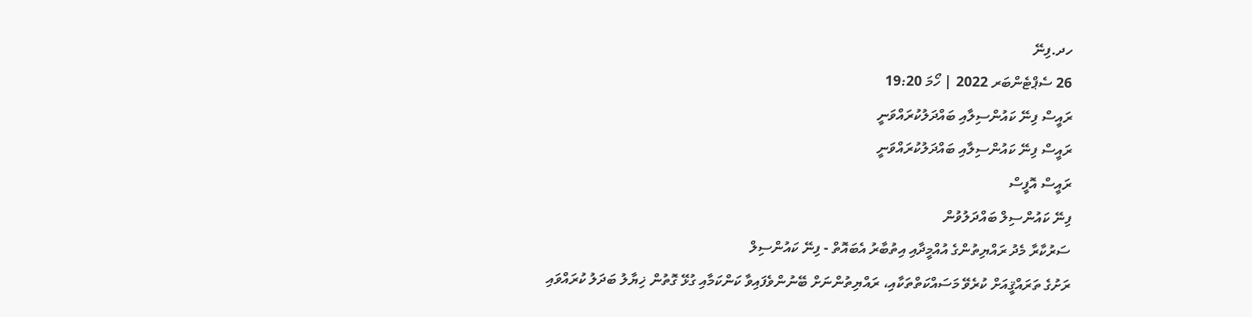ހދ.ފިނޭ
26 ސެޕްޓެންބަރ 2022 | ހޯމަ 19:20
ރައީސް ފިނޭ ކައުންސިލާއި ބައްދަލުކުރައްވަނީ
ރައީސް ފިނޭ ކައުންސިލާއި ބައްދަލުކުރައްވަނީ
ރައީސް އޮފީސް
ފިނޭ ކައުންސިލް ބައްދަލުވުން
ސަރުކާރާ މެދު ރައްޔިތުންގެ އުއްމީދާއި އިތުބާރު އެބައޮތް - ފިނޭ ކައުންސިލް
ރަށުގެ ތަރައްޤީއަށް ކުރެވޭ މަސައްކަތްތަކާއި، ރައްޔިތުންނަށް ބޭނުންވެފައިވާ ކަންކަމާއި ގުޅޭ ގޮތުން ޚިޔާލު ބަދަލު ކުރައްވައި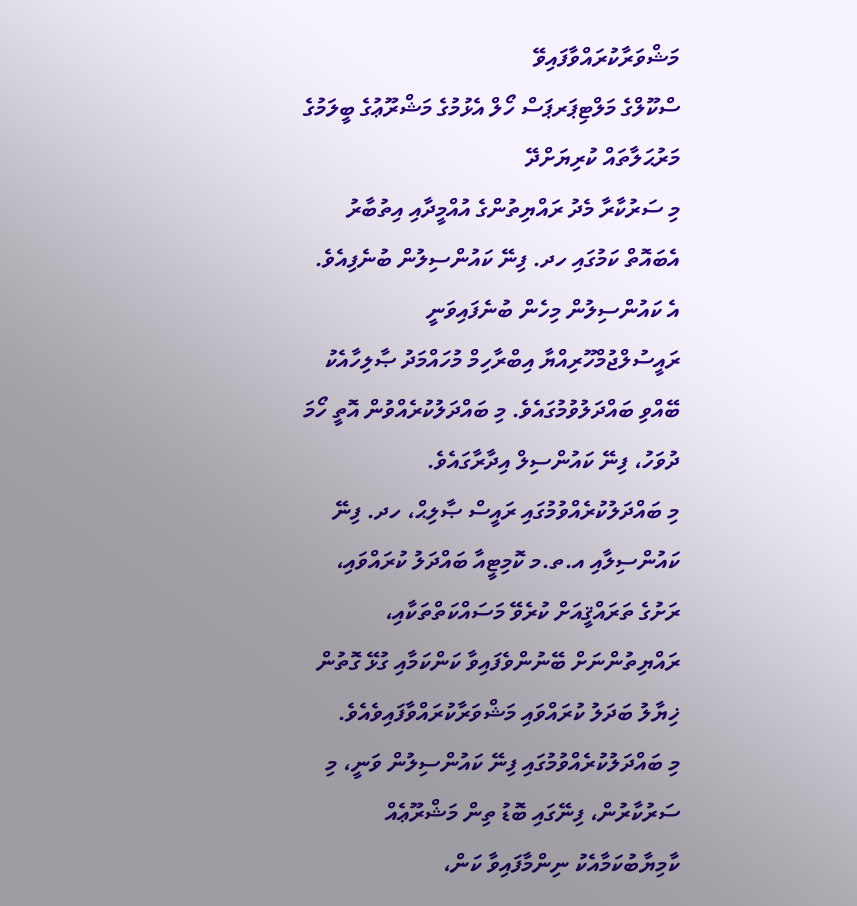މަޝްވަރާކުރައްވާފައިވޭ
ސްކޫލްގެ މަލްޓިޕަރޕަސް ހޯލް އެޅުމުގެ މަޝްރޫޢުގެ ބީލަމުގެ މަރުޙަލާތައް ކުރިޔަށްދޭ
މި ސަރުކާރާ މެދު ރައްޔިތުންގެ އުއްމީދާއި އިތުބާރު އެބައޮތް ކަމުގައި ހދ. ފިނޭ ކައުންސިލުން ބުނެފިއެވެ.
އެ ކައުންސިލުން މިހެން ބުނެފައިވަނީ ރައީސުލްޖުމްހޫރިއްޔާ އިބްރާހިމް މުހައްމަދު ޞާލިހާއެކު ބޭއްވި ބައްދަލުވުމުގައެވެ. މި ބައްދަލުކުރެއްވުން އޮތީ ހޯމަ ދުވަހު، ފިނޭ ކައުންސިލް އިދާރާގައެވެ.
މި ބައްދަލުކުރެއްވުމުގައި ރައީސް ޞާލިޙް، ހދ. ފިނޭ ކައުންސިލާއި އ.ތ.މ ކޮމިޓީއާ ބައްދަލު ކުރައްވައި، ރަށުގެ ތަރައްޤީއަށް ކުރެވޭ މަސައްކަތްތަކާއި، ރައްޔިތުންނަށް ބޭނުންވެފައިވާ ކަންކަމާއި ގުޅޭ ގޮތުން ޚިޔާލު ބަދަލު ކުރައްވައި މަޝްވަރާކުރައްވާފައިވެއެވެ.
މި ބައްދަލުކުރެއްވުމުގައި ފިނޭ ކައުންސިލުން ވަނީ، މި ސަރުކާރުން، ފިނޭގައި ބޮޑު ތިން މަޝްރޫޢެއް ކާމިޔާބުކަމާއެކު ނިންމާފައިވާ ކަން،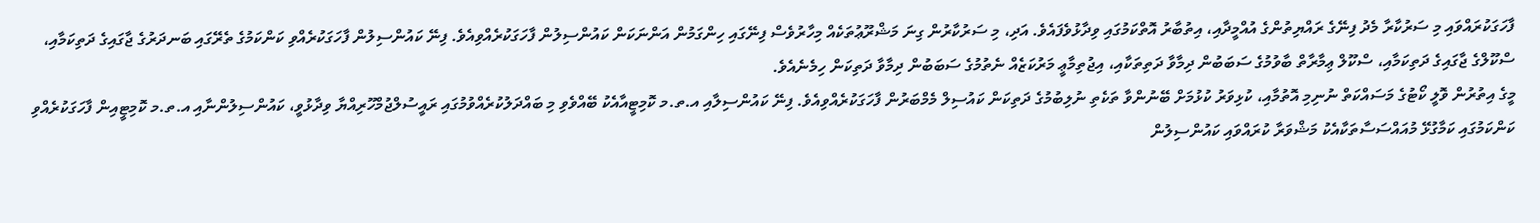ފާހަގަކުރައްވައި މި ސަރުކާރާ މެދު ފިނޭގެ ރައްޔިތުންގެ އުއްމީދާއި، އިތުބާރު އޮތްކަމުގައި ވިދާޅުވެފައެވެ. އަދި، މި ސަރުކާރުން ގިނަ މަޝްރޫޢުތަކެއް މިހާރުވެސް ފިނޭގައި ހިންގަމުން އަންނަކަން ކައުންސިލުން ފާހަގަކުރެއްވިއެވެ. ފިނޭ ކައުންސިލުން ފާހަގަކުރެއްވި ކަންކަމުގެ ތެރޭގައި ބަނދަރުގެ ޖާގައިގެ ދަތިކަމާއި، ސްކޫލްގެ ޖާގައިގެ ދަތިކަމާއި، ސްކޫލް ޢިމާރާތް ބާވުމުގެ ސަބަބުން ދިމާވާ ދަތިތަކާއި، އިޖުތިމާޢީ މަރުކަޒެއް ނެތުމުގެ ސަބަބުން ދިމާވާ ދަތިކަން ހިމެނެއެވެ.
މީގެ އިތުރުން ވޮލީ ކޯޓުގެ މަސައްކަތް ނުނިމި އޮތުމާއި، ކުޅިވަރު ކުޅުމަށް ބޭނުންވާ ތަކެތި ނުލިބުމުގެ ދަތިކަން ކައުސިލް މެމްބަރުން ފާހަގަކުރެއްވިއެވެ. ފިނޭ ކައުންސިލާއި އ.ތ.މ ކޮމިޓީއާއެކު ބޭއްވެވި މި ބައްދަލުކުރެއްވުމުގައި ރައީސުލްޖުމްހޫރިއްޔާ ވިދާޅުވީ، ކައުންސިލުންނާއި އ.ތ.މ ކޮމިޓީއިން ފާހަގަކުރެއްވި ކަންކަމުގައި ކަމާގުޅޭ މުއައްސަސާތަކާއެކު މަޝްވަރާ ކުރައްވައި ކައުންސިލުން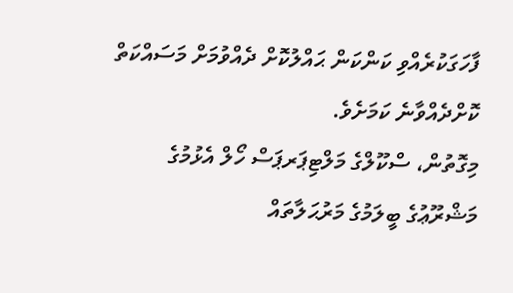ފާހަގަކުރެއްވި ކަންކަން ޙައްލުކޮށް ދެއްވުމަށް މަސައްކަތް ކޮށްދެއްވާނެ ކަމަށެވެ.
މިގޮތުން، ސްކޫލްގެ މަލްޓިޕަރޕަސް ހޯލް އެޅުމުގެ މަޝްރޫޢުގެ ބީލަމުގެ މަރުޙަލާތައް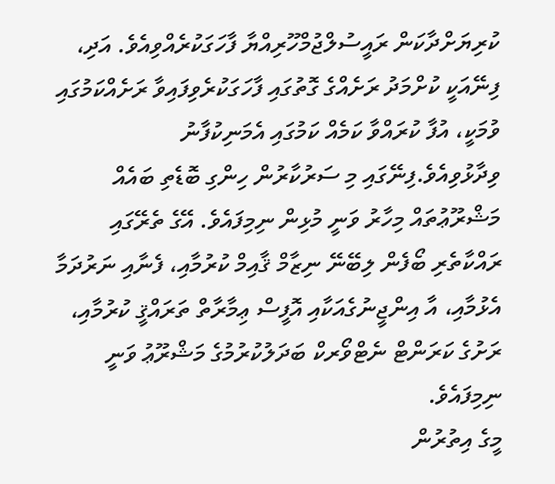ކުރިޔަށްދާކަން ރައީސުލްޖުމްހޫރިއްޔާ ފާހަގަކުރެއްވިއެވެ. އަދި، ފިނޭއަކީ ކުށްމަދު ރަށެއްގެ ގޮތުގައި ފާހަގަކުރެވިފައިވާ ރަށެއްކަމުގައި ވުމަކީ، އުފާ ކުރައްވާ ކަމެއް ކަމުގައި އެމަނިކުފާނު ވިދާޅުވިއެވެ.ފިނޭގައި މި ސަރުކާރުން ހިންގި ބޮޑެތި ބައެއް މަޝްރޫޢުތައް މިހާރު ވަނީ މުޅިން ނިމިފައެވެ. އޭގެ ތެރޭގައި ރައްކާތެރި ބޯފެން ލިބޭނޭ ނިޒާމް ޤާއިމް ކުރުމާއި، ފެނާއި ނަރުދަމާ އެޅުމާއި، އާ އިންޖީނުގެއަކާއި އޮފީސް ޢިމާރާތް ތަރައްޤީ ކުރުމާއި، ރަށުގެ ކަރަންޓް ނެޓްވޯރކް ބަދަލުކުރުމުގެ މަޝްރޫޢު ވަނީ ނިމިފައެވެ.
މީގެ އިތުރުން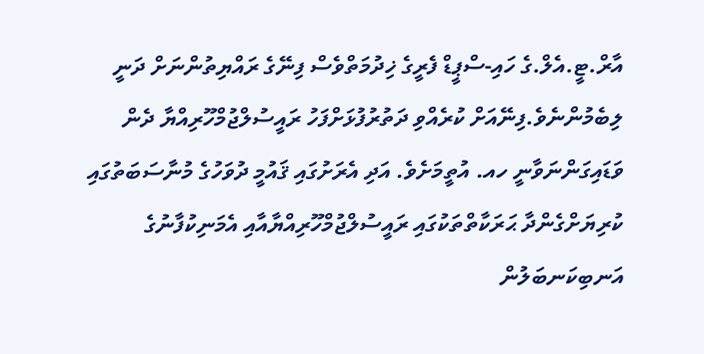އާރް.ޓީ.އެލް.ގެ ހައި-ސްޕީޑް ފެރީގެ ޚިދުމަތްވެސް ފިނޭގެ ރައްޔިތުންނަށް ދަނީ ލިބެމުންނެވެ.ފިނޭއަށް ކުރެއްވި ދަތުރުފުޅަށްފަހު ރައީސުލްޖުމްހޫރިއްޔާ ދެން ވަޑައިގަންނަވާނީ ހއ. އުތީމަށެވެ. އަދި އެރަށުގައި ޤައުމީ ދުވަހުގެ މުނާސަބަތުގައި ކުރިޔަށްގެންދާ ޙަރަކާތްތަކުގައި ރައީސުލްޖުމްހޫރިއްޔާއާއި އެމަނިކުފާނުގެ އަނބިކަނބަލުން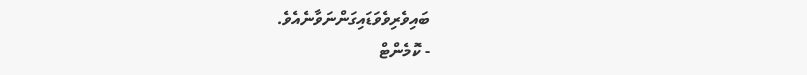ބައިވެރިވެވަޑައިގަންނަވާނެއެވެ.
- ކޮމެންޓް